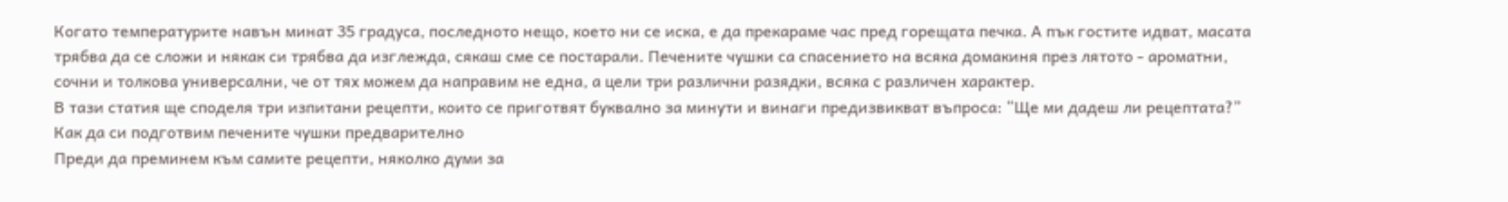Когато температурите навън минат 35 градуса, последното нещо, което ни се иска, е да прекараме час пред горещата печка. А пък гостите идват, масата трябва да се сложи и някак си трябва да изглежда, сякаш сме се постарали. Печените чушки са спасението на всяка домакиня през лятото - ароматни, сочни и толкова универсални, че от тях можем да направим не една, а цели три различни разядки, всяка с различен характер.
В тази статия ще споделя три изпитани рецепти, които се приготвят буквално за минути и винаги предизвикват въпроса: “Ще ми дадеш ли рецептата?”
Как да си подготвим печените чушки предварително
Преди да преминем към самите рецепти, няколко думи за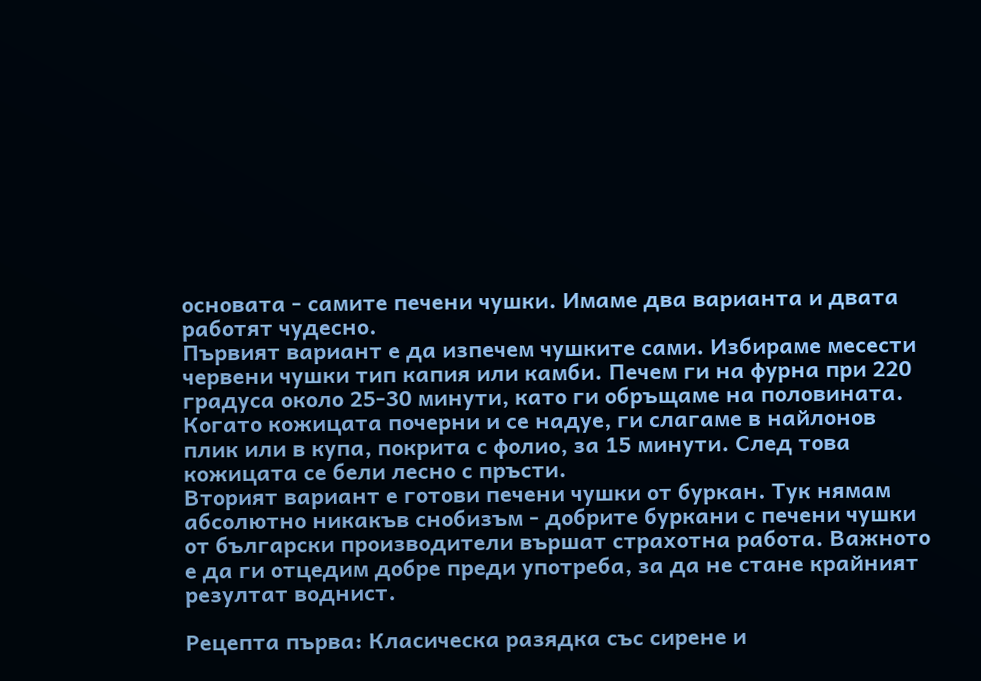основата - самите печени чушки. Имаме два варианта и двата работят чудесно.
Първият вариант е да изпечем чушките сами. Избираме месести червени чушки тип капия или камби. Печем ги на фурна при 220 градуса около 25-30 минути, като ги обръщаме на половината. Когато кожицата почерни и се надуе, ги слагаме в найлонов плик или в купа, покрита с фолио, за 15 минути. След това кожицата се бели лесно с пръсти.
Вторият вариант е готови печени чушки от буркан. Тук нямам абсолютно никакъв снобизъм - добрите буркани с печени чушки от български производители вършат страхотна работа. Важното е да ги отцедим добре преди употреба, за да не стане крайният резултат воднист.

Рецепта първа: Класическа разядка със сирене и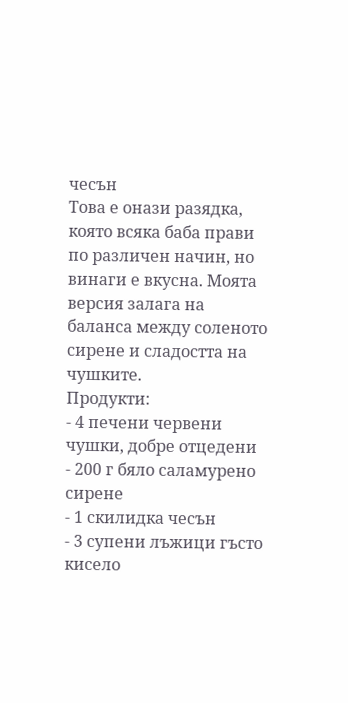чесън
Това е онази разядка, която всяка баба прави по различен начин, но винаги е вкусна. Моята версия залага на баланса между соленото сирене и сладостта на чушките.
Продукти:
- 4 печени червени чушки, добре отцедени
- 200 г бяло саламурено сирене
- 1 скилидка чесън
- 3 супени лъжици гъсто кисело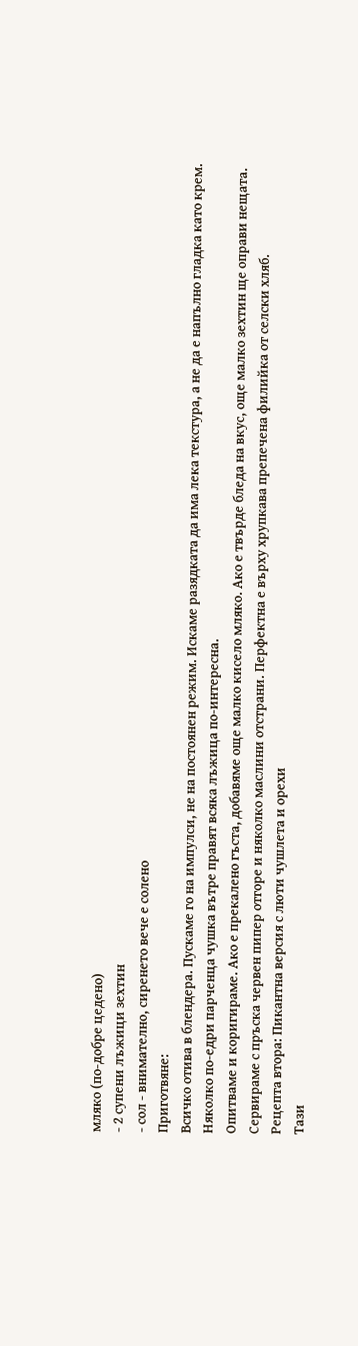мляко (по-добре цедено)
- 2 супени лъжици зехтин
- сол - внимателно, сиренето вече е солено
Приготвяне:
Всичко отива в блендера. Пускаме го на импулси, не на постоянен режим. Искаме разядката да има лека текстура, а не да е напълно гладка като крем. Няколко по-едри парченца чушка вътре правят всяка лъжица по-интересна.
Опитваме и коригираме. Ако е прекалено гъста, добавяме още малко кисело мляко. Ако е твърде бледа на вкус, още малко зехтин ще оправи нещата.
Сервираме с пръска червен пипер отгоре и няколко маслини отстрани. Перфектна е върху хрупкава препечена филийка от селски хляб.
Рецепта втора: Пикантна версия с люти чушлета и орехи
Тази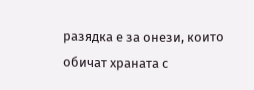разядка е за онези, които обичат храната с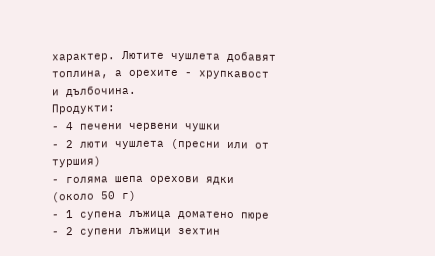характер. Лютите чушлета добавят топлина, а орехите - хрупкавост и дълбочина.
Продукти:
- 4 печени червени чушки
- 2 люти чушлета (пресни или от туршия)
- голяма шепа орехови ядки (около 50 г)
- 1 супена лъжица доматено пюре
- 2 супени лъжици зехтин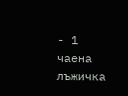- 1 чаена лъжичка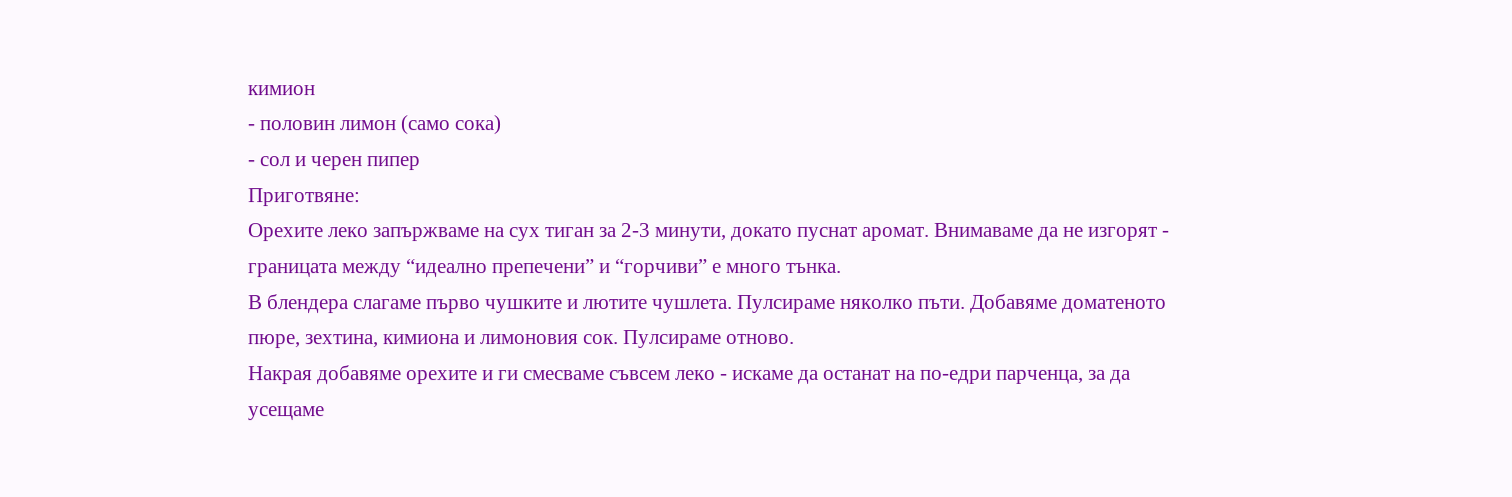кимион
- половин лимон (само сока)
- сол и черен пипер
Приготвяне:
Орехите леко запържваме на сух тиган за 2-3 минути, докато пуснат аромат. Внимаваме да не изгорят - границата между “идеално препечени” и “горчиви” е много тънка.
В блендера слагаме първо чушките и лютите чушлета. Пулсираме няколко пъти. Добавяме доматеното пюре, зехтина, кимиона и лимоновия сок. Пулсираме отново.
Накрая добавяме орехите и ги смесваме съвсем леко - искаме да останат на по-едри парченца, за да усещаме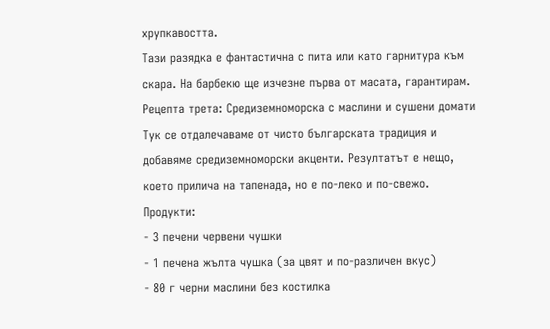хрупкавостта.
Тази разядка е фантастична с пита или като гарнитура към скара. На барбекю ще изчезне първа от масата, гарантирам.
Рецепта трета: Средиземноморска с маслини и сушени домати
Тук се отдалечаваме от чисто българската традиция и добавяме средиземноморски акценти. Резултатът е нещо, което прилича на тапенада, но е по-леко и по-свежо.
Продукти:
- 3 печени червени чушки
- 1 печена жълта чушка (за цвят и по-различен вкус)
- 80 г черни маслини без костилка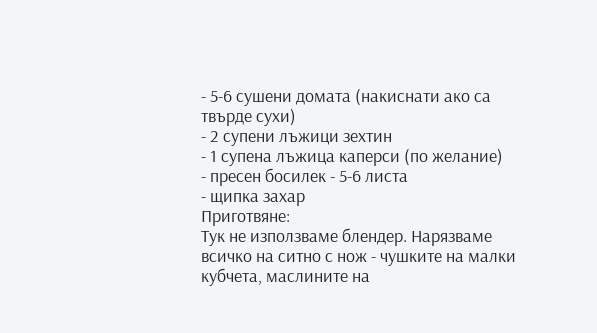- 5-6 сушени домата (накиснати ако са твърде сухи)
- 2 супени лъжици зехтин
- 1 супена лъжица каперси (по желание)
- пресен босилек - 5-6 листа
- щипка захар
Приготвяне:
Тук не използваме блендер. Нарязваме всичко на ситно с нож - чушките на малки кубчета, маслините на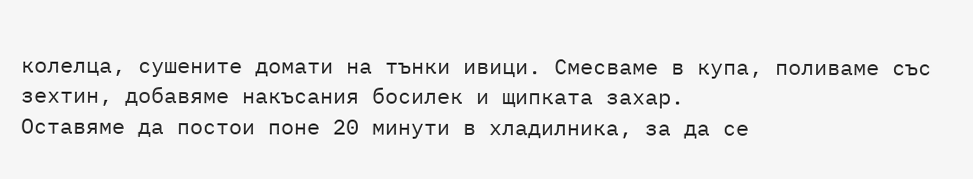колелца, сушените домати на тънки ивици. Смесваме в купа, поливаме със зехтин, добавяме накъсания босилек и щипката захар.
Оставяме да постои поне 20 минути в хладилника, за да се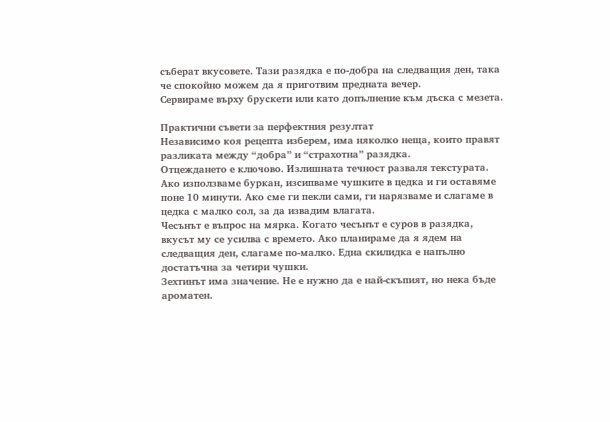съберат вкусовете. Тази разядка е по-добра на следващия ден, така че спокойно можем да я приготвим предната вечер.
Сервираме върху брускети или като допълнение към дъска с мезета.

Практични съвети за перфектния резултат
Независимо коя рецепта изберем, има няколко неща, които правят разликата между “добра” и “страхотна” разядка.
Отцеждането е ключово. Излишната течност разваля текстурата. Ако използваме буркан, изсипваме чушките в цедка и ги оставяме поне 10 минути. Ако сме ги пекли сами, ги нарязваме и слагаме в цедка с малко сол, за да извадим влагата.
Чесънът е въпрос на мярка. Когато чесънът е суров в разядка, вкусът му се усилва с времето. Ако планираме да я ядем на следващия ден, слагаме по-малко. Една скилидка е напълно достатъчна за четири чушки.
Зехтинът има значение. Не е нужно да е най-скъпият, но нека бъде ароматен.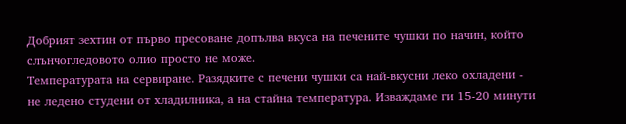Добрият зехтин от първо пресоване допълва вкуса на печените чушки по начин, който слънчогледовото олио просто не може.
Температурата на сервиране. Разядките с печени чушки са най-вкусни леко охладени - не ледено студени от хладилника, а на стайна температура. Изваждаме ги 15-20 минути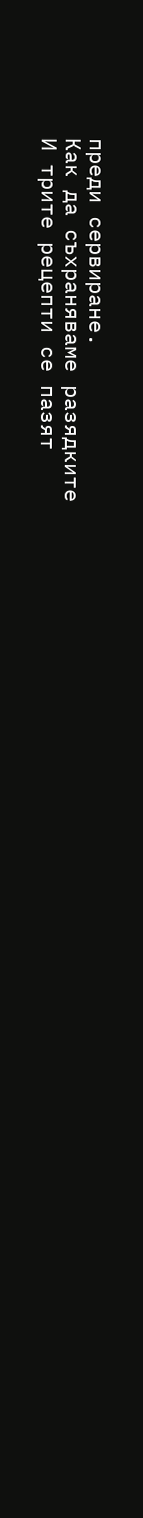преди сервиране.
Как да съхраняваме разядките
И трите рецепти се пазят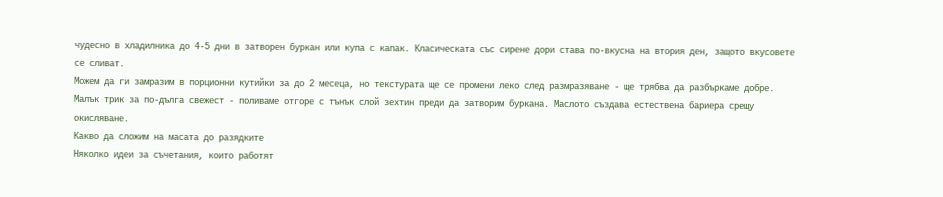чудесно в хладилника до 4-5 дни в затворен буркан или купа с капак. Класическата със сирене дори става по-вкусна на втория ден, защото вкусовете се сливат.
Можем да ги замразим в порционни кутийки за до 2 месеца, но текстурата ще се промени леко след размразяване - ще трябва да разбъркаме добре.
Малък трик за по-дълга свежест - поливаме отгоре с тънък слой зехтин преди да затворим буркана. Маслото създава естествена бариера срещу окисляване.
Какво да сложим на масата до разядките
Няколко идеи за съчетания, които работят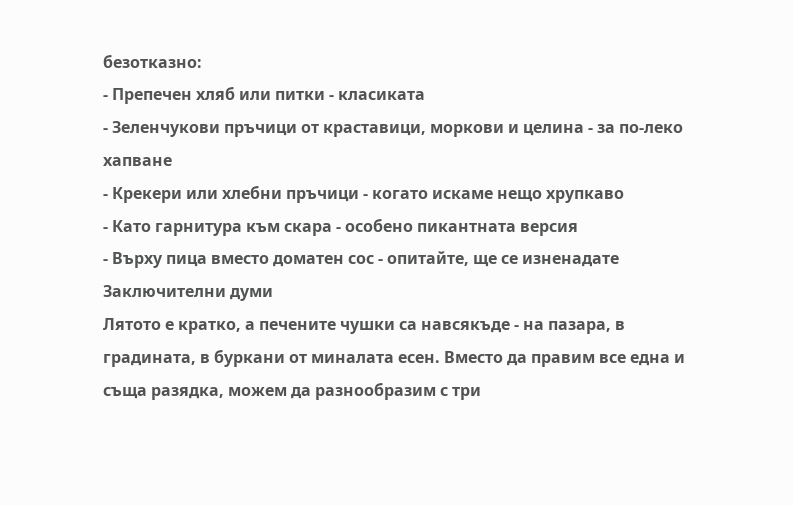безотказно:
- Препечен хляб или питки - класиката
- Зеленчукови пръчици от краставици, моркови и целина - за по-леко хапване
- Крекери или хлебни пръчици - когато искаме нещо хрупкаво
- Като гарнитура към скара - особено пикантната версия
- Върху пица вместо доматен сос - опитайте, ще се изненадате
Заключителни думи
Лятото е кратко, а печените чушки са навсякъде - на пазара, в градината, в буркани от миналата есен. Вместо да правим все една и съща разядка, можем да разнообразим с три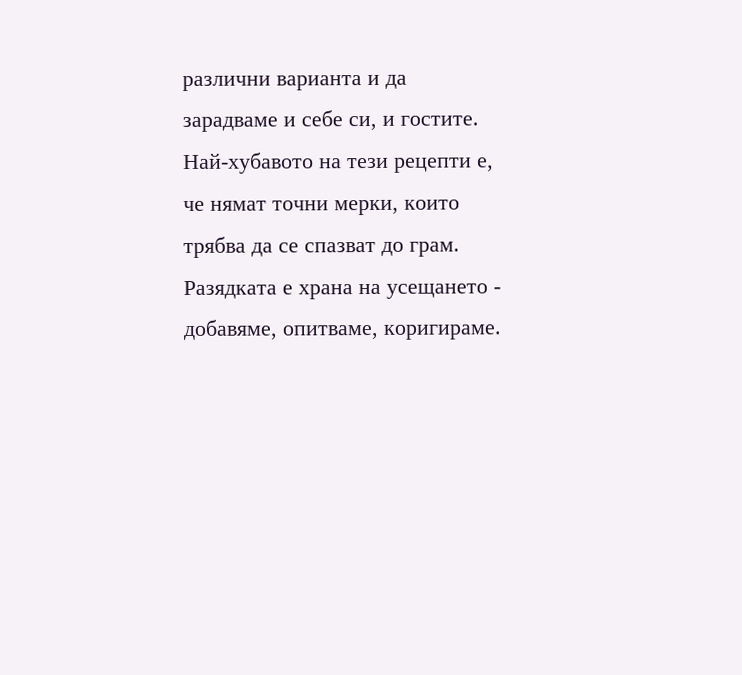различни варианта и да зарадваме и себе си, и гостите.
Най-хубавото на тези рецепти е, че нямат точни мерки, които трябва да се спазват до грам. Разядката е храна на усещането - добавяме, опитваме, коригираме.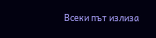Всеки път излиза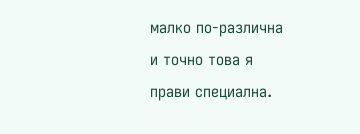малко по-различна и точно това я прави специална.